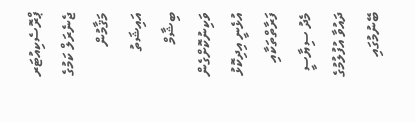ޕްރޮސެކިއުޓަރ ޖެނެރަލް ކަމުގެ މަޤާމުން އައިޝަތު ބިޝާމް ވަކިނުކޮށްގެން އުޅެނީ އިދިކޮޅު ފަރާތްތަކާއި މެދު ސިޔާސީ ދައުވާ އުފުލުމުގެ ބޭނުމުގައި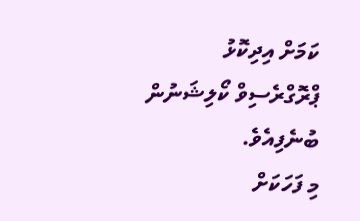ކަމަށް އިދިކޮޅު ޕްރޮގްރެސިވް ކޯލިޝަނުން ބުނެފިއެވެ.
މި ފަހަކަށް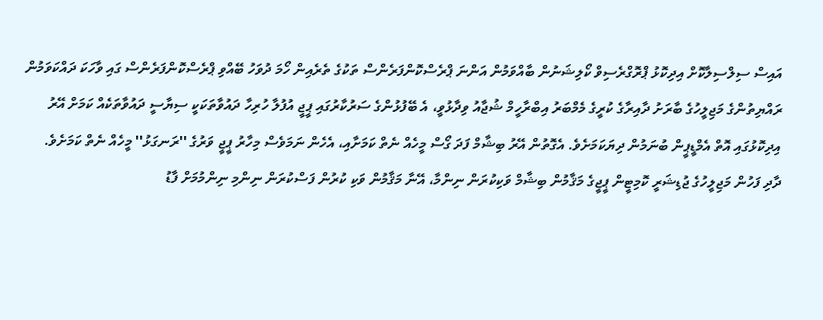އައިސް ސިލްސިލާކޮށް އިދިކޮޅު ޕްރޮގްރެސިވް ކޯލިޝަނުން ބާއްވަމުން އަންނަ ޕްރެސްކޮންފަރެންސް ތަކުގެ ތެރެއިން ހޯމަ ދުވަހު ބޭއްވި ޕްރެސްކޮންފަރެންސް ގައި ވާހަކަ ދައްކަވަމުން ރައްޔިތުންގެ މަޖިލީހުގެ ބާރަށު ދާއިރާގެ ކުރީގެ މެމްބަރު އިބްރާހީމް ޝުޖާއު ވިދާޅުވީ، އެ ބޭފުޅުންގެ ސަރުކާރުގައި ޕީޖީ އުފުލާ ހުރިހާ ދައުވާތަކަކީ ސިޔާސީ ދައުވާތަކެއް ކަމަށް އޭރު އިދިކޮޅުގައި އޮތް އެމްޑީޕީން ބުނަމުން ދިޔަކަމަށެވެ. އެގޮތުން އޭރު ބިޝާމް ފަދަ ގޯސް މީހެއް ނެތް ކަމަށާއި، އެހެން ނަމަވެސް މިހާރު ޕީޖީ ވަރުގެ ''ރަނގަޅު'' މީހެއް ނެތް ކަމަށެވެ.
ދާދި ފަހުން މަޖިލީހުގެ ޖުޑިޝަރީ ކޮމިޓީން ޕީޖީގެ މަޤާމުން ބިޝާމް ވަކިކުރަން ނިންމާ، އޭނާ މަޤާމުން ވަކި ކުރުން ފަސްކުރަން ނިންމި ނިންމުމަށް ފާޑު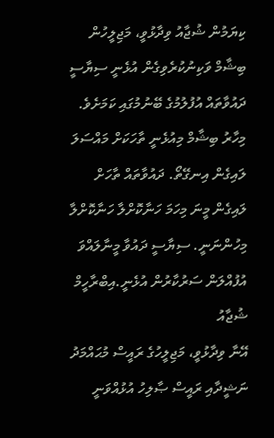ކިޔަމުން ޝުޖާއު ވިދާޅުވީ، މަޖިލީހުން ބިޝާމް ވަކިނުކުރެވިގެން އުޅެނީ ސިޔާސީ ދައުވާތައް އުފުލުމުގެ ބޭނުމުގައި ކަމަށެވެ.
މިހާރު ބިޝާމް މިއުޅެނީ ތާހަކަށް މައްސަލަ ލައިގެން އިނގޭތޯ. ދައުވާތައް ތާހަށް ލައިގެން މީނަ މިހަމަ ހަނާކޮށްލާ ހަނާކޮށްލާ މިހުންނަނީ. ސިޔާސީ ދައުވާ މީނާލައްވަ އުފުއްލަން ސަރުކާރުން އުޅެނީ.އިބްރާހީމް ޝުޖާއު
އޭނާ ވިދާޅުވީ، މަޖިލީހުގެ ރައީސް މުޙައްމަދު ނަޝީދާއި ރައީސް ޞާލިހު އުޅުއްވަނީ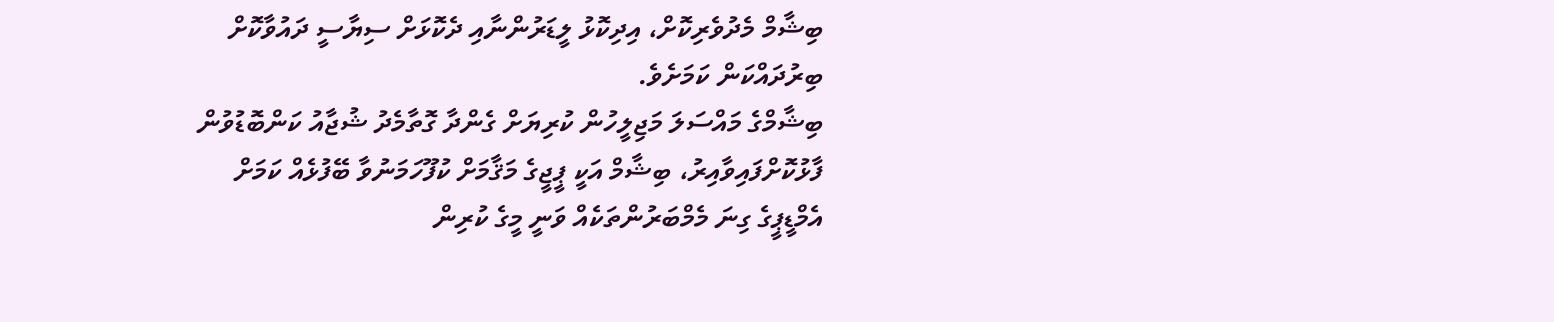ބިޝާމް މެދުވެރިކޮށް، އިދިކޮޅު ލީޑަރުންނާއި ދެކޮޅަށް ސިޔާސީ ދައުވާކޮށް ބިރުދައްކަން ކަމަށެވެ.
ބިޝާމްގެ މައްސަލަ މަޖިލީހުން ކުރިޔަށް ގެންދާ ގޮތާމެދު ޝުޖާއު ކަންބޮޑުވުން ފާޅުކޮށްފައިވާއިރު، ބިޝާމް އަކީ ޕީޖީގެ މަޤާމަށް ކުފޫހަމަނުވާ ބޭފުޅެއް ކަމަށް އެމްޑީޕީގެ ގިނަ މެމްބަރުންތަކެއް ވަނީ މީގެ ކުރިން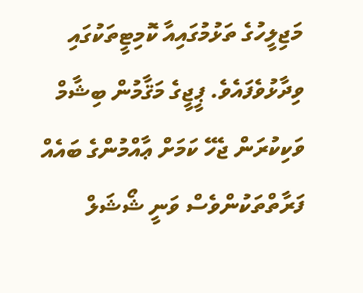މަޖިލީހުގެ ތަޅުމުގައިއާ ކޮމިޓީތަކުގައި ވިދާޅުވެފައެވެ. ޕީޖީގެ މަޤާމުން ބިޝާމް ވަކިކުރަން ޖެހޭ ކަމަށް ޢާއްމުންގެ ބައެއް ފަރާތްތަކުންވެސް ވަނީ ޝޯޝަލް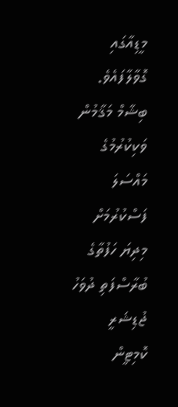މީޑިއާގައި ގޮވާލާފައެވެ.
ބިޝާމް މަޤާމުން ވަކިކުރުމުގެ މައްސަލަ ފަސްކުރުމަށް މިދިޔަ ހަފުތާގެ ބުރާސްފަތި ދުވަހު ޖުޑިޝަރީ ކޮމިޓީން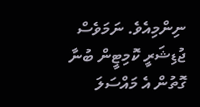ނިންމިއެވެ. ނަމަވެސް ޖުޑިޝަރީ ކޮމިޓީން ބުނާ ގޮތުން އެ މައްސަލަ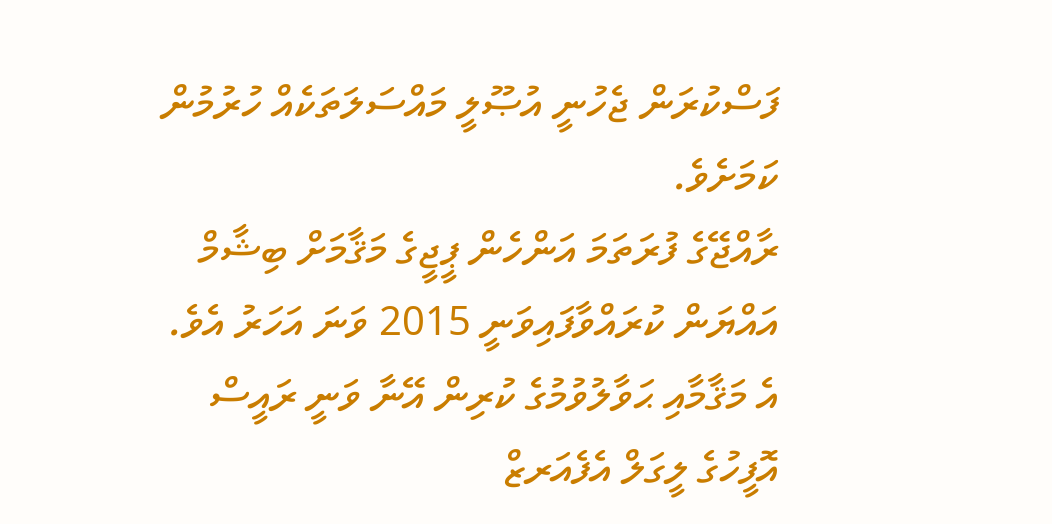ފަސްކުރަން ޖެހުނީ އުޞޫލީ މައްސަލަތަކެއް ހުރުމުން ކަމަށެވެ.
ރާއްޖޭގެ ފުރަތަމަ އަންހެން ޕީޖީގެ މަޤާމަށް ބިޝާމް އައްޔަން ކުރައްވާފައިވަނީ 2015 ވަނަ އަހަރު އެވެ. އެ މަޤާމާއި ޙަވާލުވުމުގެ ކުރިން އޭނާ ވަނީ ރައީސް އޮފީހުގެ ލީގަލް އެފެއަރޒް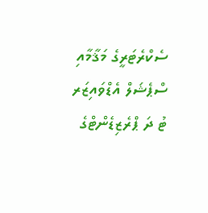ސެކްރެޓަރީގެ މަޤާމާއި ސްޕެޝަލް އެޑްވައިޒަރ ޓު ދަ ޕްރެޒިޑެންޓްގެ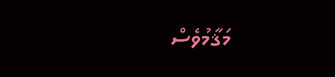މަޤާމުވެސް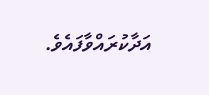އަދާކުރައްވާފައެވެ.